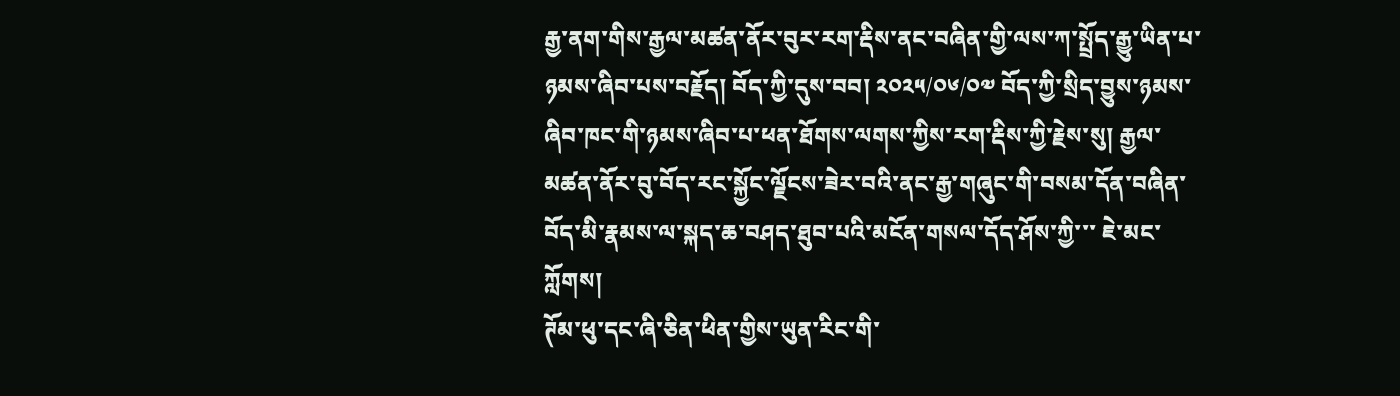རྒྱ་ནག་གིས་རྒྱལ་མཚན་ནོར་བུར་རག་རྡིས་ནང་བཞིན་གྱི་ལས་ཀ་སྤྲོད་རྒྱུ་ཡིན་པ་ཉམས་ཞིབ་པས་བརྗོད། བོད་ཀྱི་དུས་བབ། ༢༠༢༥/༠༦/༠༧ བོད་ཀྱི་སྲིད་བྱུས་ཉམས་ཞིབ་ཁང་གི་ཉམས་ཞིབ་པ་ཕན་ཐོགས་ལགས་ཀྱིས་རག་རྡིས་ཀྱི་རྗེས་སུ། རྒྱལ་མཚན་ནོར་བུ་བོད་རང་སྐྱོང་ལྗོངས་ཟེར་བའི་ནང་རྒྱ་གཞུང་གི་བསམ་དོན་བཞིན་བོད་མི་རྣམས་ལ་སྐད་ཆ་བཤད་ཐུབ་པའི་མངོན་གསལ་དོད་ཤོས་ཀྱི་་་ ཇེ་མང་ཀློགས།
ཊོམ་ཕུ་དང་ཞི་ཅིན་ཕིན་གྱིས་ཡུན་རིང་གི་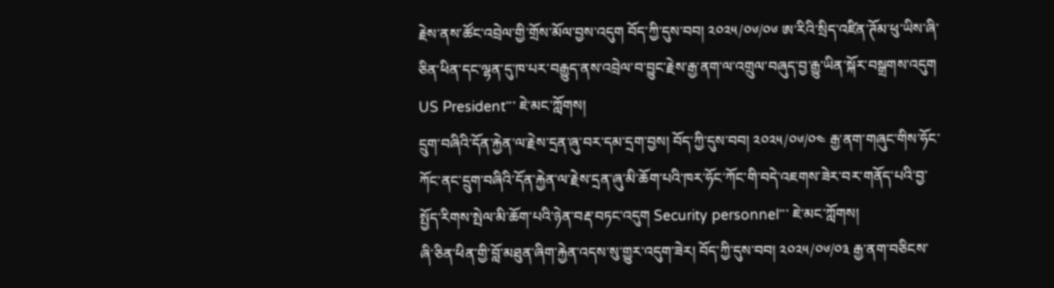རྗེས་ནས་ཚོང་འབྲེལ་གྱི་གྲོས་མོལ་བྱས་འདུག བོད་ཀྱི་དུས་བབ། ༢༠༢༥/༠༦/༠༦ ཨ་རིའི་སྲིད་འཛིན་ཊོམ་ཕུ་ཡིས་ཞི་ཅིན་ཕིན་དང་ལྷན་དུ་ཁ་པར་བརྒྱུད་ནས་འབྲེལ་བ་བྱུང་རྗེས་རྒྱ་ནག་ལ་འགྲུལ་བཞུད་བྱ་རྒྱུ་ཡིན་སྐོར་བསྒྲགས་འདུག US President་་་ ཇེ་མང་ཀློགས།
དྲུག་བཞིའི་དོན་རྐྱེན་ལ་རྗེས་དྲན་ཞུ་བར་དམ་དྲག་བྱས། བོད་ཀྱི་དུས་བབ། ༢༠༢༥/༠༦/༠༤ རྒྱ་ནག་གཞུང་གིས་ཧོང་ཀོང་ནང་དྲུག་བཞིའི་དོན་རྐྱེན་ལ་རྗེས་དྲན་ཞུ་མི་ཆོག་པའི་ཁར་ཧོང་ཀོང་གི་བདེ་འཇགས་ཟེར་བར་གནོད་པའི་བྱ་སྤྱོད་རིགས་སྤེལ་མི་ཆོག་པའི་ཉེན་བརྡ་བཏང་འདུག Security personnel་་་ ཇེ་མང་ཀློགས།
ཞི་ཅིན་ཕིན་གྱི་བློ་མཐུན་ཞིག་རྐྱེན་འདས་སུ་གྱུར་འདུག་ཟེར། བོད་ཀྱི་དུས་བབ། ༢༠༢༥/༠༦/༠༣ རྒྱ་ནག་བཅིངས་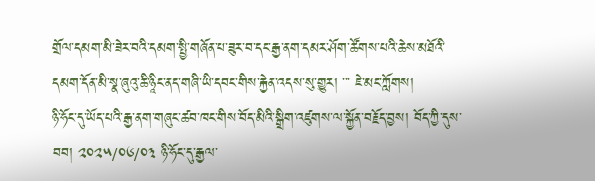གྲོལ་དམག་མི་ཟེར་བའི་དམག་སྤྱི་གཞོན་པ་ཟུར་བ་དང་རྒྱ་ནག་དམར་ཤོག་ཚོགས་པའི་ཆེས་མཐོའི་དམག་དོན་མི་སྣ་ཞུའུ་ཆི་ཉཱིང་ནད་གཞི་ཡི་དབང་གིས་རྐྱེན་འདས་སུ་གྱུར། ་་་ ཇེ་མང་ཀློགས།
ཉི་ཧོང་དུ་ཡོད་པའི་རྒྱ་ནག་གཞུང་ཚབ་ཁང་གིས་བོད་མིའི་སྒྲིག་འཛུགས་ལ་སྐྱོན་བརྗོད་བྱས། བོད་ཀྱི་དུས་བབ། ༢༠༢༥/༠༦/༠༣ ཉི་ཧོང་དུ་རྒྱལ་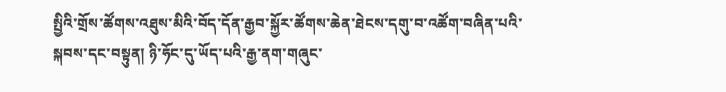སྤྱིའི་གྲོས་ཚོགས་འཐུས་མིའི་བོད་དོན་རྒྱབ་སྐྱོར་ཚོགས་ཆེན་ཐེངས་དགུ་བ་འཚོག་བཞིན་པའི་སྐབས་དང་བསྟུན། ཉི་ཧོང་དུ་ཡོད་པའི་རྒྱ་ནག་གཞུང་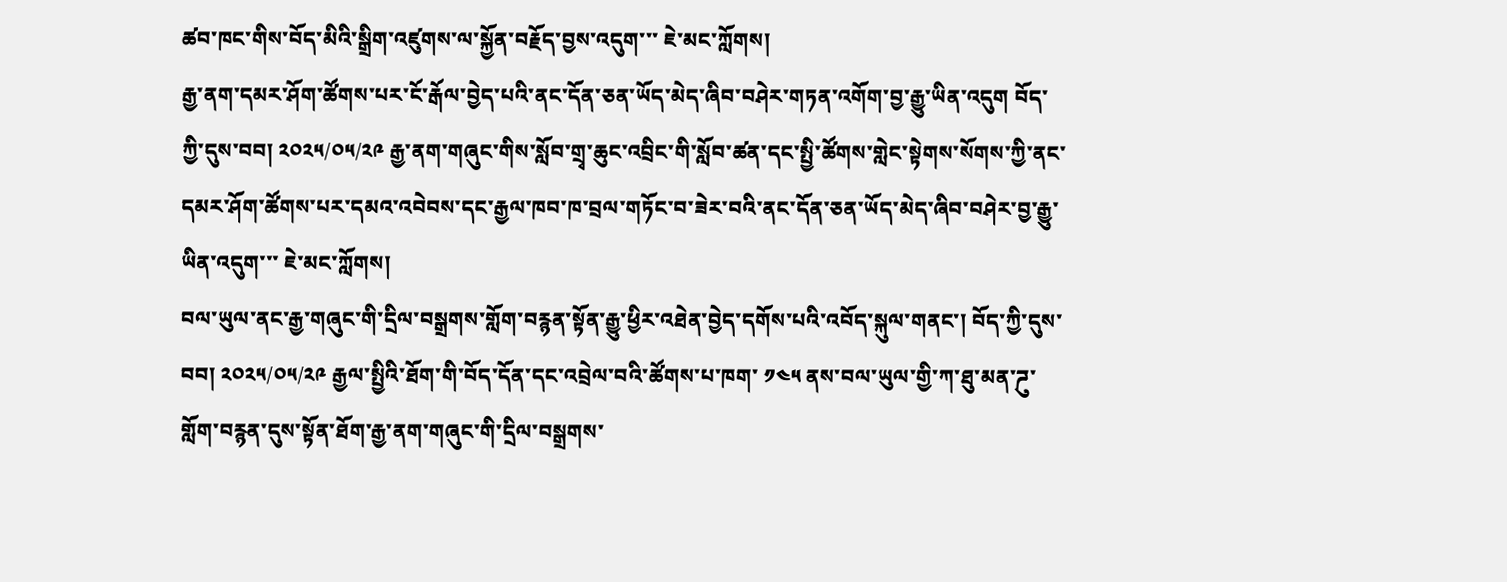ཚབ་ཁང་གིས་བོད་མིའི་སྒྲིག་འཛུགས་ལ་སྐྱོན་བརྗོད་བྱས་འདུག་་་ ཇེ་མང་ཀློགས།
རྒྱ་ནག་དམར་ཤོག་ཚོགས་པར་ངོ་རྒོལ་བྱེད་པའི་ནང་དོན་ཅན་ཡོད་མེད་ཞིབ་བཤེར་གཏན་འགོག་བྱ་རྒྱུ་ཡིན་འདུག བོད་ཀྱི་དུས་བབ། ༢༠༢༥/༠༥/༢༩ རྒྱ་ནག་གཞུང་གིས་སློབ་གྲྭ་ཆུང་འབྲིང་གི་སློབ་ཚན་དང་སྤྱི་ཚོགས་གླེང་སྟེགས་སོགས་ཀྱི་ནང་དམར་ཤོག་ཚོགས་པར་དམའ་འབེབས་དང་རྒྱལ་ཁབ་ཁ་བྲལ་གཏོང་བ་ཟེར་བའི་ནང་དོན་ཅན་ཡོད་མེད་ཞིབ་བཤེར་བྱ་རྒྱུ་ཡིན་འདུག་་་ ཇེ་མང་ཀློགས།
བལ་ཡུལ་ནང་རྒྱ་གཞུང་གི་དྲིལ་བསྒྲགས་གློག་བརྙན་སྟོན་རྒྱུ་ཕྱིར་འཐེན་བྱེད་དགོས་པའི་འབོད་སྐུལ་གནང་། བོད་ཀྱི་དུས་བབ། ༢༠༢༥/༠༥/༢༩ རྒྱལ་སྤྱིའི་ཐོག་གི་བོད་དོན་དང་འབྲེལ་བའི་ཚོགས་པ་ཁག་ ༡༤༥ ནས་བལ་ཡུལ་གྱི་ཀ་ཐུ་མན་ཌུ་གློག་བརྙན་དུས་སྟོན་ཐོག་རྒྱ་ནག་གཞུང་གི་དྲིལ་བསྒྲགས་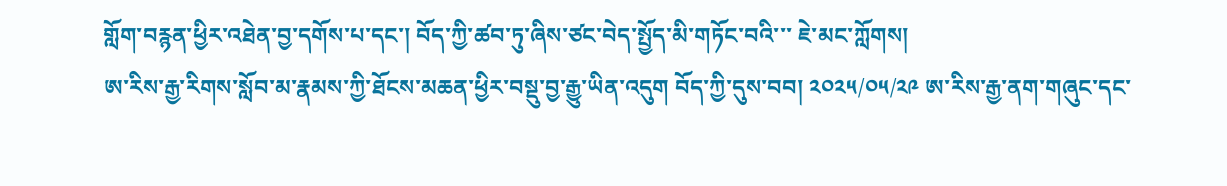གློག་བརྙན་ཕྱིར་འཐེན་བྱ་དགོས་པ་དང་། བོད་ཀྱི་ཚབ་ཏུ་ཞིས་ཙང་བེད་སྤྱོད་མི་གཏོང་བའི་་་ ཇེ་མང་ཀློགས།
ཨ་རིས་རྒྱ་རིགས་སློབ་མ་རྣམས་ཀྱི་ཐོངས་མཆན་ཕྱིར་བསྡུ་བྱ་རྒྱུ་ཡིན་འདུག བོད་ཀྱི་དུས་བབ། ༢༠༢༥/༠༥/༢༩ ཨ་རིས་རྒྱ་ནག་གཞུང་དང་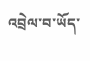འབྲེལ་བ་ཡོད་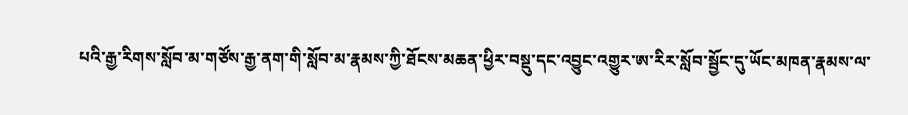པའི་རྒྱ་རིགས་སློབ་མ་གཙོས་རྒྱ་ནག་གི་སློབ་མ་རྣམས་ཀྱི་ཐོངས་མཆན་ཕྱིར་བསྡུ་དང་འབྱུང་འགྱུར་ཨ་རིར་སློབ་སྦྱོང་དུ་ཡོང་མཁན་རྣམས་ལ་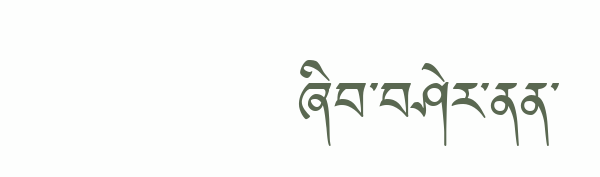ཞིབ་བཤེར་ནན་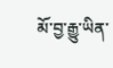མོ་བྱ་རྒྱུ་ཡིན་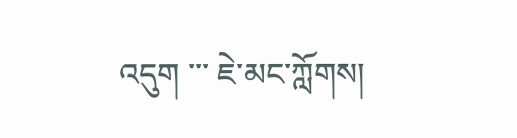འདུག ་་་ ཇེ་མང་ཀློགས།